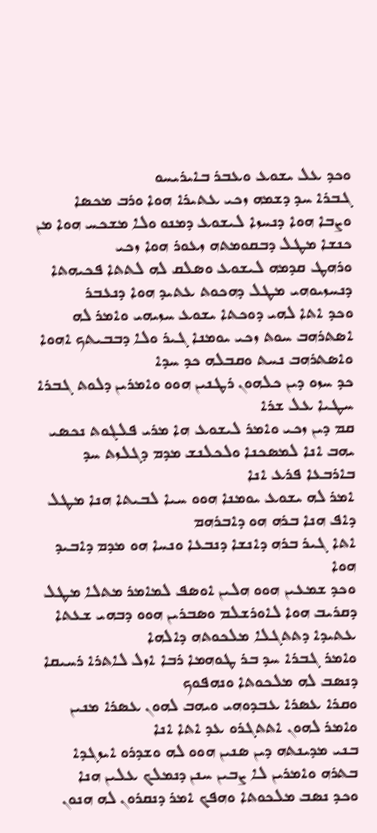ܘܟܕ ܥܠ ܝܫܘܥ ܘܥܒܪ ܒܐܝܪܝܚܘ
ܓܒܪܐ ܚܕ ܕܫܡܗ ܙܟܝ ܥܬܝܪܐ ܗܘܐ ܘܪܒ ܡܟܤܐ
ܘܨܒܐ ܗܘܐ ܕܢܚܙܐ ܠܝܫܘܥ ܕܡܢܘ ܘܠܐ ܡܫܟܚ ܗܘܐ ܡܢ ܟܢܫܐ ܡܛܠ ܕܒܩܘܡܬܗ ܙܥܘܪ ܗܘܐ ܙܟܝ
ܘܪܗܛ ܩܕܡܗ ܠܝܫܘܥ ܘܤܠܩ ܠܗ ܠܬܬܐ ܦܟܝܗܬܐ ܕܢܚܙܝܘܗܝ ܡܛܠ ܕܗܟܘܬ ܥܬܝܕ ܗܘܐ ܕܢܥܒܪ
ܘܟܕ ܐܬܐ ܠܗܝ ܕܘܟܬܐ ܝܫܘܥ ܚܙܝܗܝ ܘܐܡܪ ܠܗ ܐܤܬܪܗܒ ܚܘܬ ܙܟܝ ܝܘܡܢܐ ܓܝܪ ܘܠܐ ܕܒܒܝܬܟ ܐܗܘܐ
ܘܐܤܬܪܗܒ ܢܚܬ ܘܩܒܠܗ ܟܕ ܚܕܐ
ܟܕ ܚܙܘ ܕܝܢ ܟܠܗܘܢ ܪܛܢܝܢ ܗܘܘ ܘܐܡܪܝܢ ܕܠܘܬ ܓܒܪܐ ܚܛܝܐ ܥܠ ܫܪܐ
ܩܡ ܕܝܢ ܙܟܝ ܘܐܡܪ ܠܝܫܘܥ ܗܐ ܡܪܝ ܦܠܓܘܬ ܢܟܤܝ ܝܗܒ ܐܢܐ ܠܡܤܟܢܐ ܘܠܟܠܢܫ ܡܕܡ ܕܓܠܙܬ ܚܕ ܒܐܪܒܥܐ ܦܪܥ ܐܢܐ
ܐܡܪ ܠܗ ܝܫܘܥ ܝܘܡܢܐ ܗܘܘ ܚܝܐ ܠܒܝܬܐ ܗܢܐ ܡܛܠ ܕܐܦ ܗܢܐ ܒܪܗ ܗܘ ܕܐܒܪܗܡ
ܐܬܐ ܓܝܪ ܒܪܗ ܕܐܢܫܐ ܕܢܒܥܐ ܘܢܚܐ ܗܘ ܡܕܡ ܕܐܒܝܕ ܗܘܐ
ܘܟܕ ܫܡܥܝܢ ܗܘܘ ܗܠܝܢ ܐܘܤܦ ܠܡܐܡܪ ܡܬܠܐ ܡܛܠ ܕܩܪܝܒ ܗܘܐ ܠܐܘܪܫܠܡ ܘܤܒܪܝܢ ܗܘܘ ܕܒܗܝ ܫܥܬܐ ܥܬܝܕܐ ܕܬܬܓܠܐ ܡܠܟܘܬܗ ܕܐܠܗܐ
ܘܐܡܪ ܓܒܪܐ ܚܕ ܒܪ ܛܘܗܡܐ ܪܒܐ ܐܙܠ ܠܐܬܪܐ ܪܚܝܩܐ ܕܢܤܒ ܠܗ ܡܠܟܘܬܐ ܘܢܗܦܘܟ
ܘܩܪܐ ܥܤܪܐ ܥܒܕܘܗܝ ܘܝܗܒ ܠܗܘܢ ܥܤܪܐ ܡܢܝܢ ܘܐܡܪ ܠܗܘܢ ܐܬܬܓܪܘ ܥܕ ܐܬܐ ܐܢܐ
ܒܢܝ ܡܕܝܢܬܗ ܕܝܢ ܤܢܝܢ ܗܘܘ ܠܗ ܘܫܕܪܘ ܐܝܙܓܕܐ ܒܬܪܗ ܘܐܡܪܝܢ ܠܐ ܨܒܝܢ ܚܢܢ ܕܢܡܠܟ ܥܠܝܢ ܗܢܐ
ܘܟܕ ܢܤܒ ܡܠܟܘܬܐ ܘܗܦܟ ܐܡܪ ܕܢܩܪܘܢ ܠܗ ܗܢܘܢ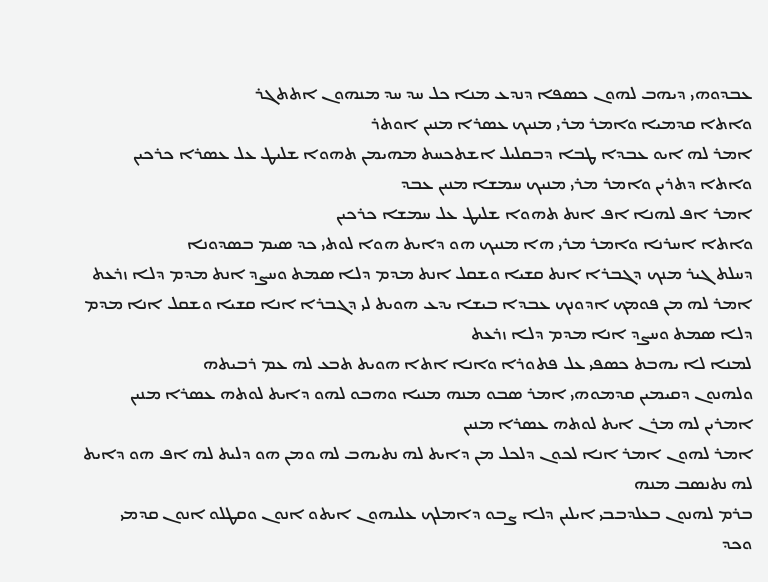ܥܒܕܘܗܝ ܕܝܗܒ ܠܗܘܢ ܟܤܦܐ ܕܢܕܥ ܡܢܐ ܟܠ ܚܕ ܚܕ ܡܢܗܘܢ ܐܬܬܓܪ
ܘܐܬܐ ܩܕܡܝܐ ܘܐܡܪ ܡܪܝ ܡܢܝܟ ܥܤܪܐ ܡܢܝܢ ܐܘܬܪ
ܐܡܪ ܠܗ ܐܝܘ ܥܒܕܐ ܛܒܐ ܕܒܩܠܝܠ ܐܫܬܟܚܬ ܡܗܝܡܢ ܬܗܘܐ ܫܠܝܛ ܥܠ ܥܤܪܐ ܟܪܟܝܢ
ܘܐܬܐ ܕܬܪܝܢ ܘܐܡܪ ܡܪܝ ܡܢܝܟ ܚܡܫܐ ܡܢܝܢ ܥܒܕ
ܐܡܪ ܐܦ ܠܗܢܐ ܐܦ ܐܢܬ ܬܗܘܐ ܫܠܝܛ ܥܠ ܚܡܫܐ ܟܪܟܝܢ
ܘܐܬܐ ܐܚܪܢܐ ܘܐܡܪ ܡܪܝ ܗܐ ܡܢܝܟ ܗܘ ܕܐܝܬ ܗܘܐ ܠܘܬܝ ܟܕ ܤܝܡ ܒܤܕܘܢܐ
ܕܚܠܬ ܓܝܪ ܡܢܟ ܕܓܒܪܐ ܐܢܬ ܩܫܝܐ ܘܫܩܠ ܐܢܬ ܡܕܡ ܕܠܐ ܤܡܬ ܘܚܨܕ ܐܢܬ ܡܕܡ ܕܠܐ ܙܪܥܬ
ܐܡܪ ܠܗ ܡܢ ܦܘܡܟ ܐܕܘܢܟ ܥܒܕܐ ܒܝܫܐ ܝܕܥ ܗܘܝܬ ܠܝ ܕܓܒܪܐ ܐܢܐ ܩܫܝܐ ܘܫܩܠ ܐܢܐ ܡܕܡ ܕܠܐ ܤܡܬ ܘܚܨܕ ܐܢܐ ܡܕܡ ܕܠܐ ܙܪܥܬ
ܠܡܢܐ ܠܐ ܝܗܒܬ ܟܤܦܝ ܥܠ ܦܬܘܪܐ ܘܐܢܐ ܐܬܐ ܗܘܝܬ ܬܒܥ ܠܗ ܥܡ ܪܒܝܬܗ
ܘܠܗܢܘܢ ܕܩܝܡܝܢ ܩܕܡܘܗܝ ܐܡܪ ܤܒܘ ܡܢܗ ܡܢܝܐ ܘܗܒܘ ܠܗܘ ܕܐܝܬ ܠܘܬܗ ܥܤܪܐ ܡܢܝܢ
ܐܡܪܝܢ ܠܗ ܡܪܢ ܐܝܬ ܠܘܬܗ ܥܤܪܐ ܡܢܝܢ
ܐܡܪ ܠܗܘܢ ܐܡܪ ܐܢܐ ܠܟܘܢ ܕܠܟܠ ܡܢ ܕܐܝܬ ܠܗ ܢܬܝܗܒ ܠܗ ܘܡܢ ܗܘ ܕܠܝܬ ܠܗ ܐܦ ܗܘ ܕܐܝܬ ܠܗ ܢܬܢܤܒ ܡܢܗ
ܒܪܡ ܠܗܢܘܢ ܒܥܠܕܒܒܝ ܐܝܠܝܢ ܕܠܐ ܨܒܘ ܕܐܡܠܟ ܥܠܝܗܘܢ ܐܝܬܘ ܐܢܘܢ ܘܩܛܠܘ ܐܢܘܢ ܩܕܡܝ
ܘܟܕ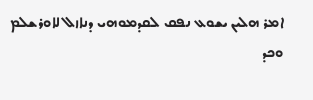ܐܡܪ ܗܠܝܢ ܝܫܘܥ ܢܦܩ ܠܩܕܡܘܗܝ ܕܢܐܙܠ ܠܐܘܪܫܠܡ
ܘܟܕ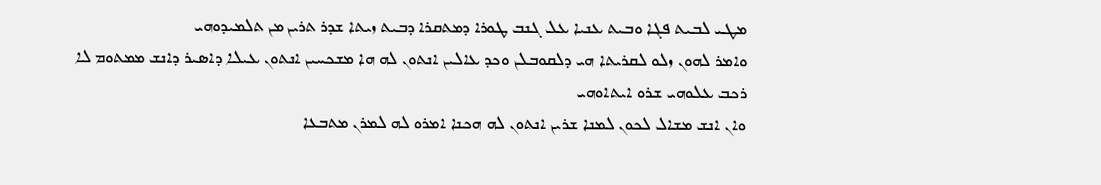ܡܛܝ ܠܒܝܬ ܦܓܐ ܘܒܝܬ ܥܢܝܐ ܥܠ ܓܢܒ ܛܘܪܐ ܕܡܬܩܪܐ ܕܒܝܬ ܙܝܬܐ ܫܕܪ ܬܪܝܢ ܡܢ ܬܠܡܝܕܘܗܝ
ܘܐܡܪ ܠܗܘܢ ܙܠܘ ܠܩܪܝܬܐ ܗܝ ܕܠܩܘܒܠܢ ܘܟܕ ܥܐܠܝܢ ܐܢܬܘܢ ܠܗ ܗܐ ܡܫܟܚܝܢ ܐܢܬܘܢ ܥܝܠܐ ܕܐܤܝܪ ܕܐܢܫ ܡܡܬܘܡ ܠܐ ܪܟܒ ܥܠܘܗܝ ܫܪܘ ܐܝܬܐܘܗܝ
ܘܐܢ ܐܢܫ ܡܫܐܠ ܠܟܘܢ ܠܡܢܐ ܫܪܝܢ ܐܢܬܘܢ ܠܗ ܗܟܢܐ ܐܡܪܘ ܠܗ ܠܡܪܢ ܡܬܒܥܐ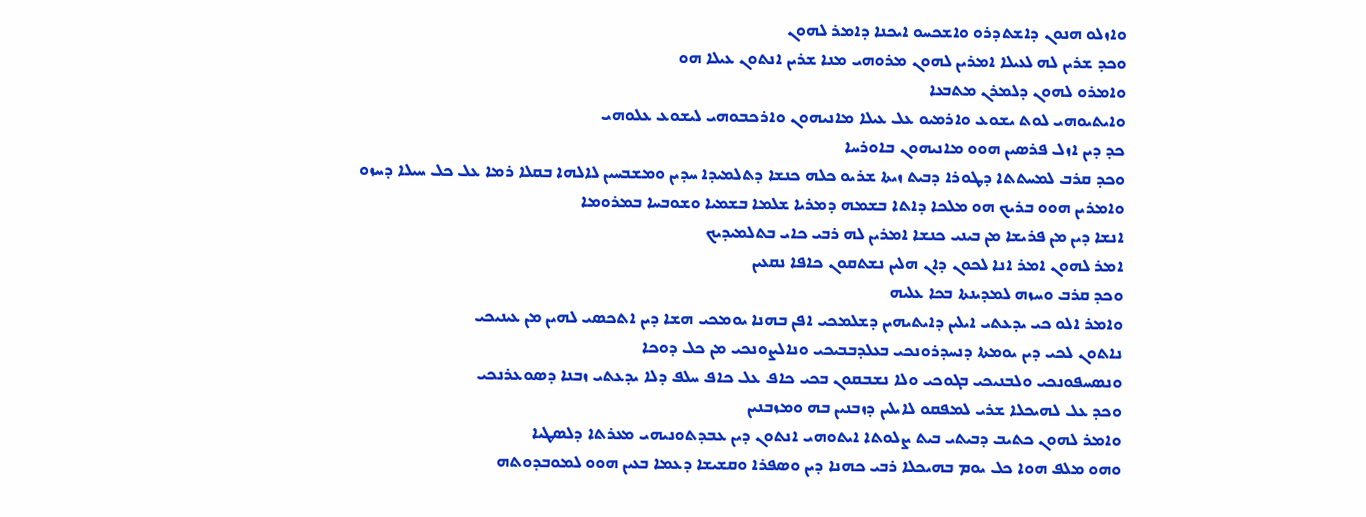ܘܐܙܠܘ ܗܢܘܢ ܕܐܫܬܕܪܘ ܘܐܫܟܚܘ ܐܝܟܢܐ ܕܐܡܪ ܠܗܘܢ
ܘܟܕ ܫܪܝܢ ܠܗ ܠܥܝܠܐ ܐܡܪܝܢ ܠܗܘܢ ܡܪܘܗܝ ܡܢܐ ܫܪܝܢ ܐܢܬܘܢ ܥܝܠܐ ܗܘ
ܘܐܡܪܘ ܠܗܘܢ ܕܠܡܪܢ ܡܬܒܥܐ
ܘܐܝܬܝܘܗܝ ܠܘܬ ܝܫܘܥ ܘܐܪܡܝܘ ܥܠ ܥܝܠܐ ܡܐܢܝܗܘܢ ܘܐܪܟܒܘܗܝ ܠܝܫܘܥ ܥܠܘܗܝ
ܟܕ ܕܝܢ ܐܙܠ ܦܪܤܝܢ ܗܘܘ ܡܐܢܝܗܘܢ ܒܐܘܪܚܐ
ܘܟܕ ܩܪܒ ܠܡܚܬܬܐ ܕܛܘܪܐ ܕܒܝܬ ܙܝܬܐ ܫܪܝܘ ܟܠܗ ܟܢܫܐ ܕܬܠܡܝܕܐ ܚܕܝܢ ܘܡܫܒܚܝܢ ܠܐܠܗܐ ܒܩܠܐ ܪܡܐ ܥܠ ܟܠ ܚܝܠܐ ܕܚܙܘ
ܘܐܡܪܝܢ ܗܘܘ ܒܪܝܟ ܗܘ ܡܠܟܐ ܕܐܬܐ ܒܫܡܗ ܕܡܪܝܐ ܫܠܡܐ ܒܫܡܝܐ ܘܫܘܒܚܐ ܒܡܪܘܡܐ
ܐܢܫܐ ܕܝܢ ܡܢ ܦܪܝܫܐ ܡܢ ܒܝܢܝ ܟܢܫܐ ܐܡܪܝܢ ܠܗ ܪܒܝ ܟܐܝ ܒܬܠܡܝܕܝܟ
ܐܡܪ ܠܗܘܢ ܐܡܪ ܐܢܐ ܠܟܘܢ ܕܐܢ ܗܠܝܢ ܢܫܬܩܘܢ ܟܐܦܐ ܢܩܥܝܢ
ܘܟܕ ܩܪܒ ܘܚܙܗ ܠܡܕܝܢܬܐ ܒܟܐ ܥܠܝܗ
ܘܐܡܪ ܐܠܘ ܟܝ ܝܕܥܬܝ ܐܝܠܝܢ ܕܐܝܬܝܗܝܢ ܕܫܠܡܟܝ ܐܦܢ ܒܗܢܐ ܝܘܡܟܝ ܗܫܐ ܕܝܢ ܐܬܟܤܝ ܠܗܝܢ ܡܢ ܥܝܢܝܟܝ
ܢܐܬܘܢ ܠܟܝ ܕܝܢ ܝܘܡܬܐ ܕܢܚܕܪܘܢܟܝ ܒܥܠܕܒܒܝܟܝ ܘܢܐܠܨܘܢܟܝ ܡܢ ܟܠ ܕܘܟܐ
ܘܢܤܚܦܘܢܟܝ ܘܠܒܢܝܟܝ ܒܓܘܟܝ ܘܠܐ ܢܫܒܩܘܢ ܒܟܝ ܟܐܦ ܥܠ ܟܐܦ ܚܠܦ ܕܠܐ ܝܕܥܬܝ ܙܒܢܐ ܕܤܘܥܪܢܟܝ
ܘܟܕ ܥܠ ܠܗܝܟܠܐ ܫܪܝ ܠܡܦܩܘ ܠܐܝܠܝܢ ܕܙܒܢܝܢ ܒܗ ܘܡܙܒܢܝܢ
ܘܐܡܪ ܠܗܘܢ ܟܬܝܒ ܕܒܝܬܝ ܒܝܬ ܨܠܘܬܐ ܐܝܬܘܗܝ ܐܢܬܘܢ ܕܝܢ ܥܒܕܬܘܢܝܗܝ ܡܥܪܬܐ ܕܠܤܛܝܐ
ܘܗܘ ܡܠܦ ܗܘܐ ܟܠ ܝܘܡ ܒܗܝܟܠܐ ܪܒܝ ܟܗܢܐ ܕܝܢ ܘܤܦܪܐ ܘܩܫܝܫܐ ܕܥܡܐ ܒܥܝܢ ܗܘܘ ܠܡܘܒܕܘܬܗ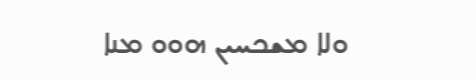ܘܠܐ ܡܫܟܚܝܢ ܗܘܘ ܡܢܐ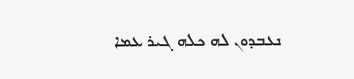ܢܥܒܕܘܢ ܠܗ ܟܠܗ ܓܝܪ ܥܡܐ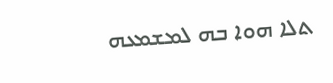ܬܠܐ ܗܘܐ ܒܗ ܠܡܫܡܥܗ